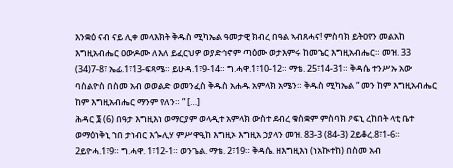እንቋዕ ናብ ናይ ሊቀ መላእክት ቅዱስ ሚካኤል ዓመታዊ ክብረ በዓል ኣብጸሓና! ምስባክ ይትዐየን መልአከ እግዚአብሔር ዐውዶሙ ለእለ ይፈርህዎ ወያድኅኖም ጣዕሙ ወታእምሩ ከመኄር እግዚአብሔር። መዝ. 33 (34)7-8፣ ኤፊ.1፣13-ፍጻሜ። ይሁዳ.1፣9-14። ግ.ሓዋ.1፣10-12። ማቴ. 25፣14-31። ቅዳሴ ተንሥኡ አው ባስልዮስ በስመ አብ ወወልድ ወመንፈስ ቅዱስ አሐዱ አምላክ አሜን። ቅዱስ ሚካኤል “ መን ከም እግዚአብሔር ከም እግዚአብሔር ማንም የለን። ” […]
ሕዳር ፮ (6) በዓታ እግዚእነ ወማርያም ወላዲተ አምላክ ውስተ ደብረ ቁስቋም ምስባክ ዖፍኒ ረከበት ላቲ ቤተ ወማዕነቅኒ ኀበ ታነብር እጐሊሃ ምሥዋዒከ እግዚኦ እግዚአ ኃያላን መዝ. 83-3 (84-3) 2ይቆረ.8፣1-6። 2ይዮሓ.1፣9። ግ.ሓዋ. 1፣12-1። ወንጌል. ማቴ. 2፣19። ቅዳሴ. ዘእግዚእነ (ነአኲተከ) በስመ አብ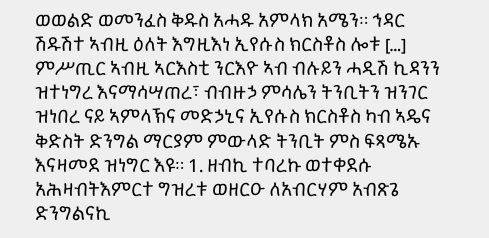ወወልድ ወመንፈስ ቅዱስ አሓዱ አምላክ አሜን። ኅዳር ሽዱሽተ ኣብዚ ዕለት እግዚእነ ኢየሱስ ክርስቶስ ሎቱ […]
ምሥጢር ኣብዚ ኣርእስቲ ንርእዮ ኣብ ብሉይን ሓዲሽ ኪዳንን ዝተነግረ እናማሳሣጠረ፣ ብብዙኃ ምሳሌን ትንቢትን ዝንገር ዝነበረ ናይ ኣምላኽና መድኃኒና ኢየሱስ ክርስቶስ ካብ ኣዴና ቅድስት ድንግል ማርያም ምውላድ ትንቢት ምስ ፍጻሜኡ እናዛመደ ዝነግር እዩ። 1. ዘብኪ ተባረኩ ወተቀደሱ አሕዛብትእምርተ ግዝረቱ ወዘርዑ ለአብርሃም አብጽጌ ድንግልናኪ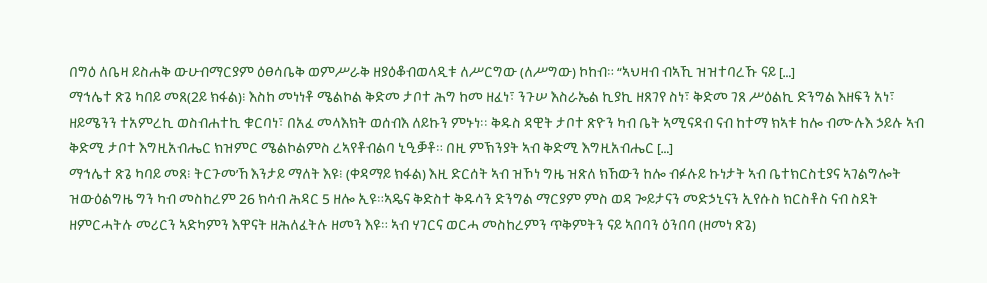በግዕ ለቤዛ ይስሐቅ ውሁብማርያም ዕፀሳቤቅ ወምሥራቅ ዘያዕቆብወላዲቱ ለሥርግው (ለሥግው) ኮከብ። “ኣህዛብ ብኣኺ ዝዝተባረኹ ናይ […]
ማኅሌተ ጽጌ ካበይ መጸ(2ይ ክፋል)፧ እስከ መነነቶ ሜልኮል ቅድመ ታቦተ ሕግ ከመ ዘፈነ፣ ንጉሠ እስራኤል ኪያኪ ዘጸገየ ስነ፣ ቅድመ ገጸ ሥዕልኪ ድንግል እዘፍን አነ፣ ዘይሜንን ተአምረኪ ወስብሐተኪ ቁርባነ፣ በአፈ መላእክት ወሰብእ ለይኩን ምኑነ፡፡ ቅዱስ ዳዊት ታቦተ ጽዮን ካብ ቤት ኣሚናዳብ ናብ ከተማ ክኣቱ ከሎ ብሙሉእ ኃይሉ ኣብ ቅድሚ ታቦተ እግዚአብሔር ክዝምር ሜልኮልምስ ረኣየቶብልባ ኒዒቓቶ። በዚ ምኽንያት ኣብ ቅድሚ እግዚአብሔር […]
ማኅሌተ ጽጌ ካባይ መጸ፧ ትርጉመ’ኸ እንታይ ማለት እዩ፧ (ቀዳማይ ክፋል) እዚ ድርሰት ኣብ ዝኾነ ግዜ ዝጽለ ክኸውን ከሎ ብፉሉይ ኩነታት ኣብ ቤተክርስቲያና ኣገልግሎት ዝውዕልግዜ ግን ካብ መስከረም 26 ክሳብ ሕዳር 5 ዘሎ ኢዩ።ኣዴና ቅድስተ ቅዱሳን ድንግል ማርያም ምስ ወዳ ጐይታናን መድኃኒናን ኢየሱስ ክርስቶስ ናብ ስደት ዘምርሓትሉ መሪርን ኣድካምን እዋናት ዘሕለፈትሉ ዘመን እዩ። ኣብ ሃገርና ወርሓ መስከረምን ጥቅምትን ናይ ኣበባን ዕንበባ (ዘመነ ጽጌ)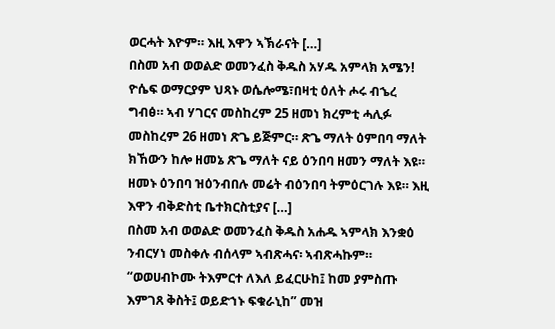ወርሓት እዮም። እዚ እዋን ኣኽራናት […]
በስመ አብ ወወልድ ወመንፈስ ቅዱስ አሃዱ አምላክ አሜን! ዮሴፍ ወማርያም ህጻኑ ወሴሎሜ፣በዛቲ ዕለት ሖሩ ብኄረ ግብፅ። ኣብ ሃገርና መስከረም 25 ዘመነ ክረምቲ ሓሊፉ መስከረም 26 ዘመነ ጽጌ ይጅምር። ጽጌ ማለት ዕምበባ ማለት ክኸውን ከሎ ዘመኔ ጽጌ ማለት ናይ ዕንበባ ዘመን ማለት እዩ። ዘመኑ ዕንበባ ዝዕንብበሉ መሬት ብዕንበባ ትምዕርገሉ እዩ። እዚ እዋን ብቅድስቲ ቤተክርስቲያና […]
በስመ አብ ወወልድ ወመንፈስ ቅዱስ አሐዱ ኣምላክ እንቋዕ ንብርሃነ መስቀሉ ብሰላም ኣብጽሓና፡ ኣብጽሓኩም። “ወወሀብኮሙ ትእምርተ ለእለ ይፈርሁከ፤ ከመ ያምስጡ እምገጸ ቅስት፤ ወይድኀኑ ፍቁራኒከ” መዝ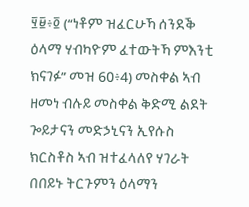፶፱፥፬ (“ነቶም ዝፈርሁኻ ሰንደቕ ዕላማ ሃብካዮም ፈተውትኻ ምእንቲ ክናገፉ” መዝ 60፥4) መስቀል ኣብ ዘመነ ብሉይ መስቀል ቅድሚ ልደት ጐይታናን መድኃኒናን ኢየሱስ ክርስቶስ ኣብ ዝተፈላለየ ሃገራት በበይኑ ትርጉምን ዕላማን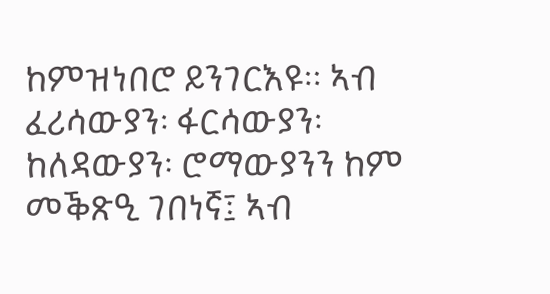ከምዝነበሮ ይንገርእዩ። ኣብ ፈሪሳውያን፡ ፋርሳውያን፡ ከለዳውያን፡ ሮማውያንን ከም መቕጽዒ ገበነኛ፤ ኣብ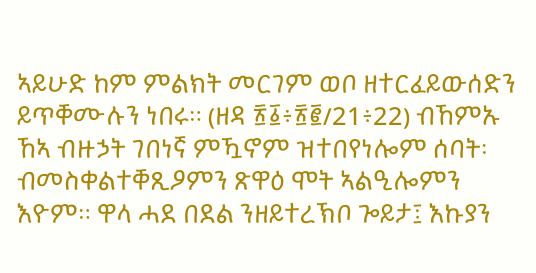ኣይሁድ ከም ምልክት መርገም ወቦ ዘተርፈይውሰድን ይጥቐሙሉን ነበሩ። (ዘዳ ፳፩፥፳፪/21፥22) ብኸምኡ ኸኣ ብዙኃት ገበነኛ ምዃኖም ዝተበየነሎም ሰባት፡ ብመስቀልተቐጺዖምን ጽዋዕ ሞት ኣልዒሎምን እዮም። ዋላ ሓደ በደል ንዘይተረኽቦ ጐይታ፤ እኩያን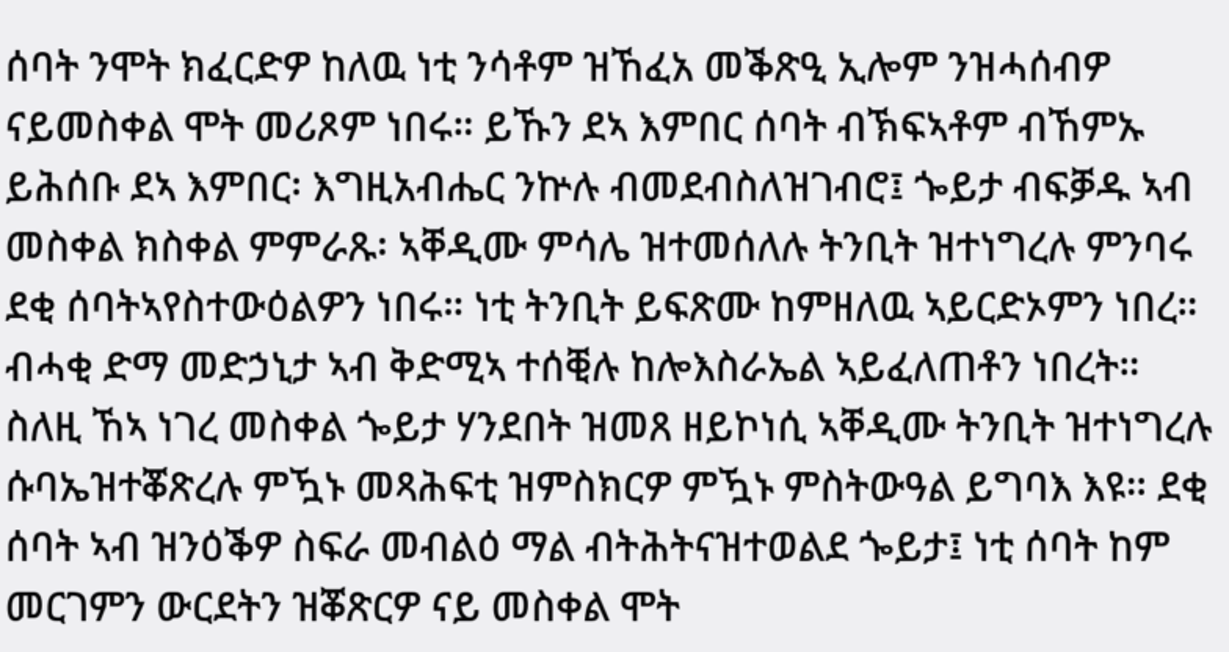ሰባት ንሞት ክፈርድዎ ከለዉ ነቲ ንሳቶም ዝኸፈአ መቕጽዒ ኢሎም ንዝሓሰብዎ ናይመስቀል ሞት መሪጾም ነበሩ። ይኹን ደኣ እምበር ሰባት ብኽፍኣቶም ብኸምኡ ይሕሰቡ ደኣ እምበር፡ እግዚአብሔር ንኵሉ ብመደብስለዝገብሮ፤ ጐይታ ብፍቓዱ ኣብ መስቀል ክስቀል ምምራጹ፡ ኣቐዲሙ ምሳሌ ዝተመሰለሉ ትንቢት ዝተነግረሉ ምንባሩ ደቂ ሰባትኣየስተውዕልዎን ነበሩ። ነቲ ትንቢት ይፍጽሙ ከምዘለዉ ኣይርድኦምን ነበረ። ብሓቂ ድማ መድኃኒታ ኣብ ቅድሚኣ ተሰቒሉ ከሎእስራኤል ኣይፈለጠቶን ነበረት። ስለዚ ኸኣ ነገረ መስቀል ጐይታ ሃንደበት ዝመጸ ዘይኮነሲ ኣቐዲሙ ትንቢት ዝተነግረሉ ሱባኤዝተቖጽረሉ ምዃኑ መጻሕፍቲ ዝምስክርዎ ምዃኑ ምስትውዓል ይግባእ እዩ። ደቂ ሰባት ኣብ ዝንዕቕዎ ስፍራ መብልዕ ማል ብትሕትናዝተወልደ ጐይታ፤ ነቲ ሰባት ከም መርገምን ውርደትን ዝቖጽርዎ ናይ መስቀል ሞት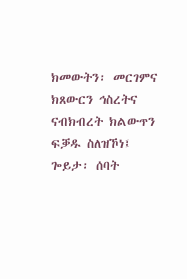ክመውትን፡ መርገምና ክጸውርን ኅስረትና ናብክብረት ክልውጥን ፍቓዱ ስለዝኾነ፤ ጐይታ፡ ሰባት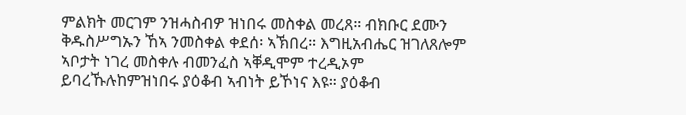ምልክት መርገም ንዝሓስብዎ ዝነበሩ መስቀል መረጸ። ብክቡር ደሙን ቅዱስሥግኡን ኸኣ ንመስቀል ቀደሰ፡ ኣኽበረ። እግዚአብሔር ዝገለጸሎም ኣቦታት ነገረ መስቀሉ ብመንፈስ ኣቐዲሞም ተረዲኦም ይባረኹሉከምዝነበሩ ያዕቆብ ኣብነት ይኾነና እዩ። ያዕቆብ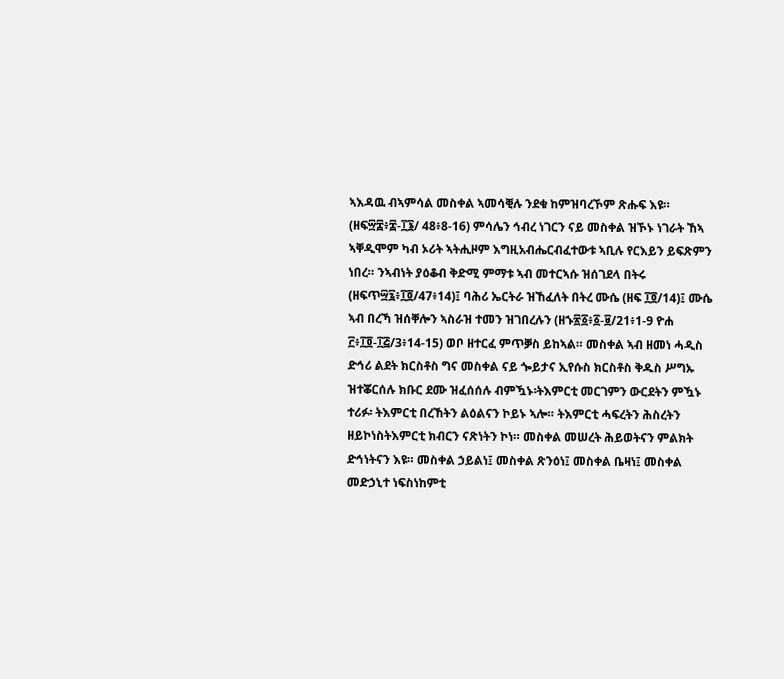ኣእዳዉ ብኣምሳል መስቀል ኣመሳቒሉ ንደቁ ከምዝባረኾም ጽሑፍ እዩ። (ዘፍ፵፰፥፰-፲፮/ 48፥8-16) ምሳሌን ኅብረ ነገርን ናይ መስቀል ዝኾኑ ነገራት ኸኣ ኣቐዲሞም ካብ ኦሪት ኣትሒዞም እግዚአብሔርብፈተውቱ ኣቢሉ የርእይን ይፍጽምን ነበረ። ንኣብነት ያዕቆብ ቅድሚ ምማቱ ኣብ መተርኣሱ ዝሰገደላ በትሩ (ዘፍጥ፵፯፥፲፬/47፥14)፤ ባሕሪ ኤርትራ ዝኸፈለት በትረ ሙሴ (ዘፍ ፲፬/14)፤ ሙሴ ኣብ በረኻ ዝሰቐሎን ኣስራዝ ተመን ዝገበረሉን (ዘኁ፳፩፥፩-፱/21፥1-9 ዮሐ ፫፥፲፬-፲፭/3፥14-15) ወቦ ዘተርፈ ምጥቓስ ይከኣል። መስቀል ኣብ ዘመነ ሓዲስ ድኅሪ ልደት ክርስቶስ ግና መስቀል ናይ ጐይታና ኢየሱስ ክርስቶስ ቅዱስ ሥግኡ ዝተቖርሰሉ ክቡር ደሙ ዝፈሰሰሉ ብምዃኑ፡ትእምርቲ መርገምን ውርደትን ምዃኑ ተሪፉ፡ ትእምርቲ በረኸትን ልዕልናን ኮይኑ ኣሎ። ትእምርቲ ሓፍረትን ሕስረትን ዘይኮነስትእምርቲ ክብርን ናጽነትን ኮነ። መስቀል መሠረት ሕይወትናን ምልክት ድኅነትናን እዩ። መስቀል ኃይልነ፤ መስቀል ጽንዕነ፤ መስቀል ቤዛነ፤ መስቀል መድኃኒተ ነፍስነከምቲ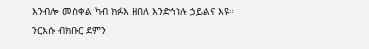እንብሎ መስቀል ካብ ክፉእ ዘበለ እንድኅነሉ ኃይልና እዩ። ንርእሱ ብክቡር ደምን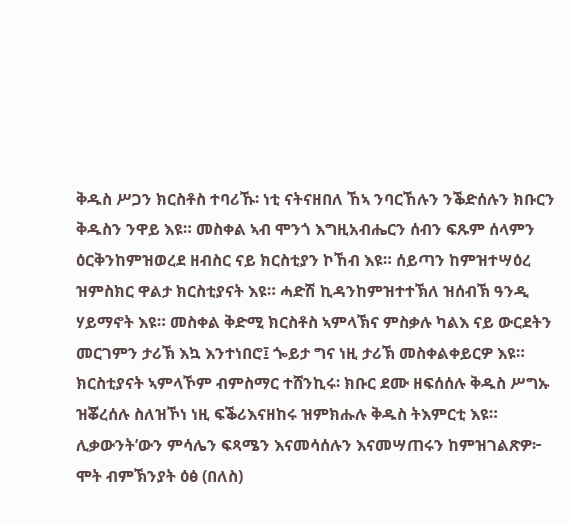ቅዱስ ሥጋን ክርስቶስ ተባሪኹ፡ ነቲ ናትናዘበለ ኸኣ ንባርኸሉን ንቕድሰሉን ክቡርን ቅዱስን ንዋይ እዩ። መስቀል ኣብ ሞንጎ እግዚአብሔርን ሰብን ፍጹም ሰላምን ዕርቅንከምዝወረደ ዘብስር ናይ ክርስቲያን ኮኸብ እዩ። ሰይጣን ከምዝተሣዕረ ዝምስክር ዋልታ ክርስቲያናት እዩ። ሓድሽ ኪዳንከምዝተተኽለ ዝሰብኽ ዓንዲ ሃይማኖት እዩ። መስቀል ቅድሚ ክርስቶስ ኣምላኽና ምስቃሉ ካልእ ናይ ውርደትን መርገምን ታሪኽ እኳ እንተነበሮ፤ ጐይታ ግና ነዚ ታሪኽ መስቀልቀይርዎ እዩ። ክርስቲያናት ኣምላኾም ብምስማር ተሸንኪሩ፡ ክቡር ደሙ ዘፍሰሰሉ ቅዱስ ሥግኡ ዝቖረሰሉ ስለዝኾነ ነዚ ፍቕሪእናዘከሩ ዝምክሑሉ ቅዱስ ትእምርቲ እዩ። ሊቃውንት’ውን ምሳሌን ፍጻሜን እናመሳሰሉን እናመሣጠሩን ከምዝገልጽዎ፦ ሞት ብምኽንያት ዕፅ (በለስ)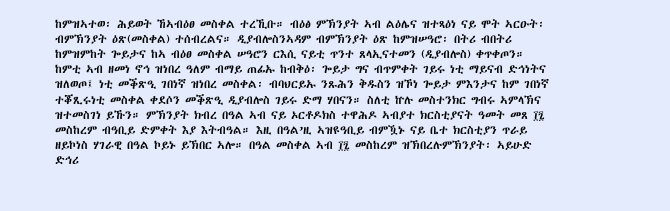ከምዝኣተወ፡ ሕይወት ኸኣብዕፀ መስቀል ተረኺቡ። ብዕፅ ምኽንያት ኣብ ልዕሌና ዝተጻዕነ ናይ ሞት ኣርዑት፡ ብምኽንያት ዕጽ(መስቀል) ተሰብረልና። ዲያብሎስንኣዳም ብምኽንያት ዕጽ ከምዝሠዓሮ፡ በትሪ ብበትሪ ከምዝምከት ጐይታና ከኣ ብዕፀ መስቀል ሠዓሮን ርእሲ ናይቲ ጥንተ ጸላኢናተመን (ዲያብሎስ) ቀጥቀጦን። ከምቲ ኣብ ዘመነ ኖኅ ዝነበረ ዓለም ብማይ ጠፊኡ ከብቅዕ፡ ጐይታ ግና ብጥምቀት ገይሩ ነቲ ማይናብ ድኅነትና ዝለወጦ፤ ነቲ መቕጽዒ ገበነኛ ዝነበረ መስቀል፡ ብባህርይኡ ንጹሕን ቅዱስን ዝኾነ ጐይታ ምእንታና ከም ገበነኛ ተቖጺሩነቲ መስቀል ቀደሶን መቕጽዒ ዲያብሎስ ገይሩ ድማ ሃበናን። ስለቲ ኵሉ መስተንክር ግብሩ ኣምላኽና ዝተመስገነ ይኹን። ምኽንያት ክብረ በዓል ኣብ ናይ ኦርቶዶክስ ተዋሕዶ ኣብያተ ክርስቲያናት ዓመት መጸ ፲፯ መስከረም ብዓቢይ ድምቀት እያ እትብዓል። እዚ በዓል’ዚ ኣዝዩዓቢይ ብምዃኑ ናይ ቤተ ክርስቲያን ጥራይ ዘይኮነስ ሃገራዊ በዓል ኮይኑ ይኽበር ኣሎ። በዓል መስቀል ኣብ ፲፯ መስከረም ዝኽበረሉምኽንያት፡ ኣይሁድ ድኅሪ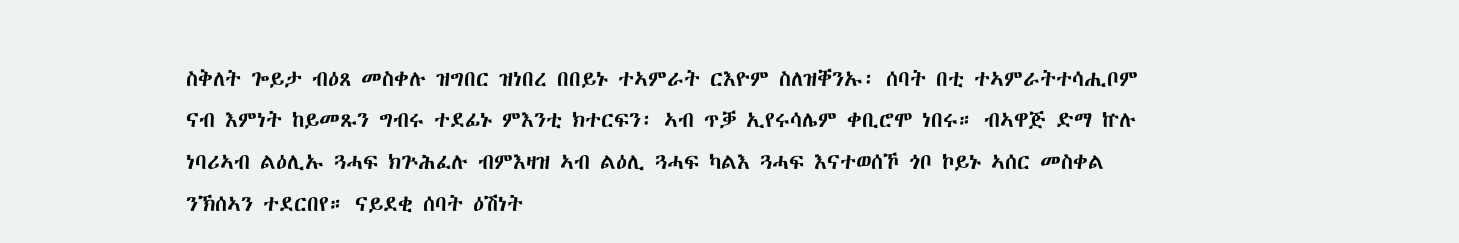ስቅለት ጐይታ ብዕጸ መስቀሉ ዝግበር ዝነበረ በበይኑ ተኣምራት ርእዮም ስለዝቐንኡ፡ ሰባት በቲ ተኣምራትተሳሒቦም ናብ እምነት ከይመጹን ግብሩ ተደፊኑ ምእንቲ ክተርፍን፡ ኣብ ጥቓ ኢየሩሳሌም ቀቢሮሞ ነበሩ። ብኣዋጅ ድማ ኵሉ ነባሪኣብ ልዕሊኡ ጓሓፍ ክጕሕፈሉ ብምእዛዝ ኣብ ልዕሊ ጓሓፍ ካልእ ጓሓፍ እናተወሰኾ ጎቦ ኮይኑ ኣሰር መስቀል ንኽሰኣን ተደርበየ። ናይደቂ ሰባት ዕሽነት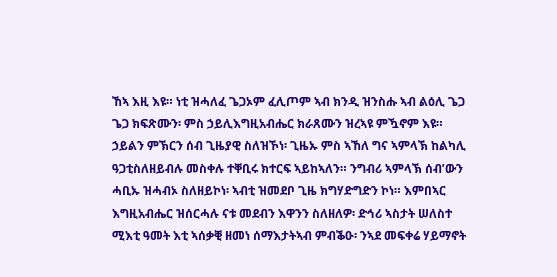ኸኣ እዚ እዩ። ነቲ ዝሓለፈ ጌጋኦም ፈሊጦም ኣብ ክንዲ ዝንስሑ ኣብ ልዕሊ ጌጋ ጌጋ ክፍጽሙን፡ ምስ ኃይሊእግዚአብሔር ክራጸሙን ዝረኣዩ ምዃኖም እዩ። ኃይልን ምኽርን ሰብ ጊዜያዊ ስለዝኾነ፡ ጊዜኡ ምስ ኣኸለ ግና ኣምላኽ ከልካሊ ዓጋቲስለዘይብሉ መስቀሉ ተቐቢሩ ክተርፍ ኣይከኣለን። ንግብሪ ኣምላኽ ሰብ’ውን ሓቢኡ ዝሓብኦ ስለዘይኮነ፡ ኣብቲ ዝመደቦ ጊዜ ክግሃድግድን ኮነ። እምበኣር እግዚአብሔር ዝሰርሓሉ ናቱ መደብን እዋንን ስለዘለዎ፡ ድኅሪ ኣስታት ሠለስተ ሚእቲ ዓመት እቲ ኣሰቃቒ ዘመነ ሰማእታትኣብ ምብቕዑ፡ ንኣደ መፍቀሬ ሃይማኖት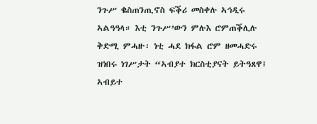ንጉሥ ቈስጠንጢኖስ ፍቕሪ መስቀሉ ኣኅዲሩ ኣልዓዓላ። እቲ ንጉሥ’ውን ምሉእ ሮምጠቕሊሉ ቅድሚ ምሓዙ፡ ነቲ ሓደ ክፋል ሮም ዘመሓድሩ ዝነበሩ ነገሥታት “ኣብያተ ክርስቲያናት ይትዓጸዋ፤ ኣብይተ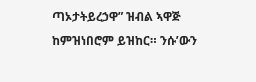ጣኦታትይረኃዋ” ዝብል ኣዋጅ ከምዝነበሮም ይዝከር። ንሱ’ውን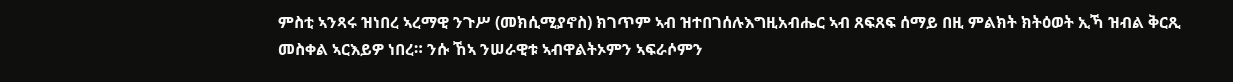ምስቲ ኣንጻሩ ዝነበረ ኣረማዊ ንጉሥ (መክሲሚያኖስ) ክገጥም ኣብ ዝተበገሰሉእግዚአብሔር ኣብ ጸፍጸፍ ሰማይ በዚ ምልክት ክትዕወት ኢኻ ዝብል ቅርጺ መስቀል ኣርእይዎ ነበረ። ንሱ ኸኣ ንሠራዊቱ ኣብዋልትኦምን ኣፍራሶምን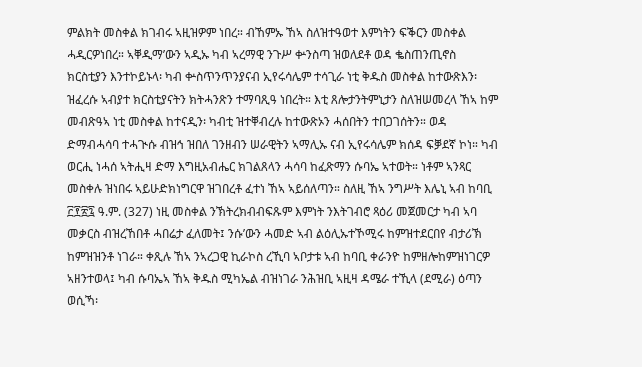ምልክት መስቀል ክገብሩ ኣዚዝዎም ነበረ። ብኸምኡ ኸኣ ስለዝተዓወተ እምነትን ፍቕርን መስቀል ሓዲርዎነበረ። ኣቐዲማ’ውን ኣዲኡ ካብ ኣረማዊ ንጉሥ ቍንስጣ ዝወለደቶ ወዳ ቈስጠንጢኖስ ክርስቲያን እንተኮይኑላ፡ ካብ ቍስጥንጥንያናብ ኢየሩሳሌም ተሳጊራ ነቲ ቅዱስ መስቀል ከተውጽእን፡ ዝፈረሱ ኣብያተ ክርስቲያናትን ክትሓንጽን ተማባጺዓ ነበረት። እቲ ጸሎታንትምኒታን ስለዝሠመረላ ኸኣ ከም መብጽዓኣ ነቲ መስቀል ከተናዲን፡ ካብቲ ዝተቐብረሉ ከተውጽኦን ሓሰበትን ተበጋገሰትን። ወዳ ድማብሓሳባ ተሓጒሱ ብዝኅ ዝበለ ገንዘብን ሠራዊትን ኣማሊኡ ናብ ኢየሩሳሌም ክሰዳ ፍቓደኛ ኮነ። ካብ ወርሒ ነሓሰ ኣትሒዛ ድማ እግዚአብሔር ክገልጸላን ሓሳባ ከፈጽማን ሱባኤ ኣተወት። ነቶም ኣንጻር መስቀሉ ዝነበሩ ኣይሁድክነግርዋ ዝገበረቶ ፈተነ ኸኣ ኣይሰለጣን። ስለዚ ኸኣ ንግሥት እሌኒ ኣብ ከባቢ ፫፻፳፯ ዓ.ም. (327) ነዚ መስቀል ንኽትረክብብፍጹም እምነት ንእትገብሮ ጻዕሪ መጀመርታ ካብ ኣባ መቃርስ ብዝረኸበቶ ሓበሬታ ፈለመት፤ ንሱ’ውን ሓመድ ኣብ ልዕሊኡተኾሚሩ ከምዝተደርበየ ብታሪኽ ከምዝዝንቶ ነገራ። ቀጺሉ ኸኣ ንኣረጋዊ ኪራኮስ ረኺባ ኣቦታቱ ኣብ ከባቢ ቀራንዮ ከምዘሎከምዝነገርዎ ኣዘንተወላ፤ ካብ ሱባኤኣ ኸኣ ቅዱስ ሚካኤል ብዝነገራ ንሕዝቢ ኣዚዛ ዳሜራ ተኺላ (ደሚራ) ዕጣን ወሲኻ፡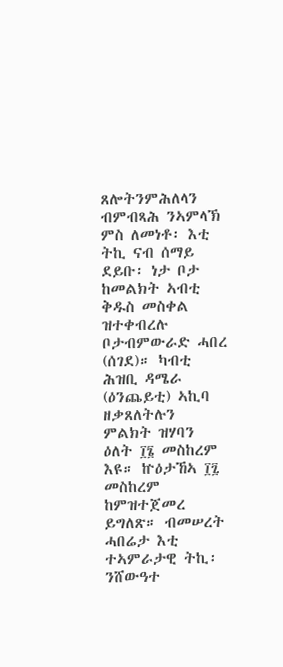ጸሎትንምሕለላን ብምብጻሕ ንኣምላኽ ምስ ለመነቶ፡ እቲ ትኪ ናብ ሰማይ ደይቡ፡ ነታ ቦታ ከመልክት ኣብቲ ቅዱስ መስቀል ዝተቀብረሉ ቦታብምውራድ ሓበረ (ሰገደ)። ካብቲ ሕዝቢ ዳሜራ (ዕንጨይቲ) ኣኪባ ዘቃጸለትሉን ምልክት ዝሃባን ዕለት ፲፮ መስከረም እዩ። ኵዕታኸኣ ፲፯ መስከረም ከምዝተጀመረ ይግለጽ። ብመሠረት ሓበሬታ እቲ ተኣምራታዊ ትኪ፡ ንሸውዓተ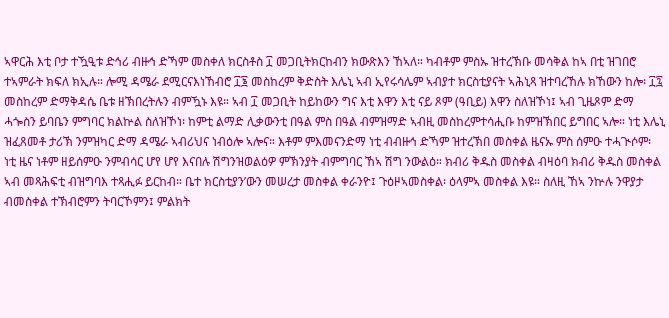ኣዋርሕ እቲ ቦታ ተዃዒቱ ድኅሪ ብዙኅ ድኻም መስቀለ ክርስቶስ ፲ መጋቢትክርከብን ክውጽእን ኸኣለ። ካብቶም ምስኡ ዝተረኽቡ መሳቅል ከኣ በቲ ዝገበሮ ተኣምራት ክፍለ ክኢሉ። ሎሚ ዳሜራ ደሚርናእነኸብሮ ፲፮ መስከረም ቅድስት እሌኒ ኣብ ኢየሩሳሌም ኣብያተ ክርስቲያናት ኣሕኒጻ ዝተባረኸሉ ክኸውን ከሎ፡ ፲፯ መስከረም ድማቅዳሴ ቤቱ ዘኽበረትሉን ብምዃኑ እዩ። ኣብ ፲ መጋቢት ከይከውን ግና እቲ እዋን እቲ ናይ ጾም (ዓቢይ) እዋን ስለዝኾነ፤ ኣብ ጊዜጾም ድማ ሓጐስን ይባቤን ምግባር ክልኵል ስለዝኾነ፡ ከምቲ ልማድ ሊቃውንቲ በዓል ምስ በዓል ብምዝማድ ኣብዚ መስከረምተሳሒቡ ከምዝኽበር ይግበር ኣሎ። ነቲ እሌኒ ዝፈጸመቶ ታሪኽ ንምዝካር ድማ ዳሜራ ኣብሪህና ነብዕሎ ኣሎና። እቶም ምእመናንድማ ነቲ ብብዙኅ ድኻም ዝተረኽበ መስቀል ዜናኡ ምስ ሰምዑ ተሓጒሶም፡ ነቲ ዜና ነቶም ዘይሰምዑ ንምብሳር ሆየ ሆየ እናበሉ ሽግንዝወልዕዎ ምኽንያት ብምግባር ኸኣ ሽግ ንውልዕ። ክብሪ ቅዱስ መስቀል ብዛዕባ ክብሪ ቅዱስ መስቀል ኣብ መጻሕፍቲ ብዝግባእ ተጻሒፉ ይርከብ። ቤተ ክርስቲያን’ውን መሠረታ መስቀል ቀራንዮ፤ ጉዕዞኣመስቀል፡ ዕላምኣ መስቀል እዩ። ስለዚ ኸኣ ንኵሉ ንዋያታ ብመስቀል ተኽብሮምን ትባርኾምን፤ ምልክት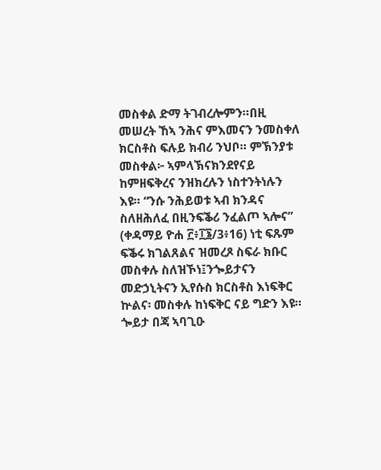መስቀል ድማ ትገብረሎምን።በዚ መሠረት ኸኣ ንሕና ምእመናን ንመስቀለ ክርስቶስ ፍሉይ ክብሪ ንህቦ። ምኽንያቱ መስቀል፦ ኣምላኽናክንደየናይ ከምዘፍቅረና ንዝክረሉን ነስተንትነሉን እዩ። “ንሱ ንሕይወቱ ኣብ ክንዳና ስለዘሕለፈ በዚንፍቕሪ ንፈልጦ ኣሎና” (ቀዳማይ ዮሐ ፫፥፲፮/3፥16) ነቲ ፍጹም ፍቕሩ ክገልጸልና ዝመረጾ ስፍራ ክቡር መስቀሉ ስለዝኾነ፤ንጐይታናን መድኃኒትናን ኢየሱስ ክርስቶስ እነፍቅር ኵልና፡ መስቀሉ ከነፍቅር ናይ ግድን እዩ። ጐይታ በጃ ኣባጊዑ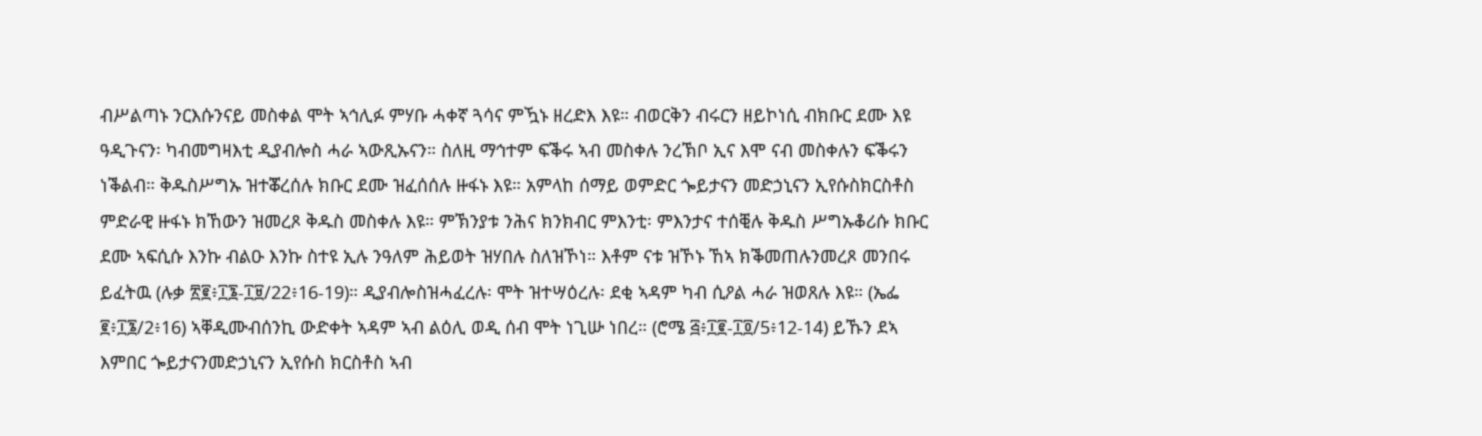ብሥልጣኑ ንርእሱንናይ መስቀል ሞት ኣኅሊፉ ምሃቡ ሓቀኛ ጓሳና ምዃኑ ዘረድእ እዩ። ብወርቅን ብሩርን ዘይኮነሲ ብክቡር ደሙ እዩ ዓዲጉናን፡ ካብመግዛእቲ ዲያብሎስ ሓራ ኣውጺኡናን። ስለዚ ማኅተም ፍቕሩ ኣብ መስቀሉ ንረኽቦ ኢና እሞ ናብ መስቀሉን ፍቕሩን ነቕልብ። ቅዱስሥግኡ ዝተቖረሰሉ ክቡር ደሙ ዝፈሰሰሉ ዙፋኑ እዩ። አምላከ ሰማይ ወምድር ጐይታናን መድኃኒናን ኢየሱስክርስቶስ ምድራዊ ዙፋኑ ክኸውን ዝመረጾ ቅዱስ መስቀሉ እዩ። ምኽንያቱ ንሕና ክንክብር ምእንቲ፡ ምእንታና ተሰቒሉ ቅዱስ ሥግኡቆሪሱ ክቡር ደሙ ኣፍሲሱ እንኩ ብልዑ እንኩ ስተዩ ኢሉ ንዓለም ሕይወት ዝሃበሉ ስለዝኾነ። እቶም ናቱ ዝኾኑ ኸኣ ክቕመጠሉንመረጾ መንበሩ ይፈትዉ (ሉቃ ፳፪፥፲፮-፲፱/22፥16-19)። ዲያብሎስዝሓፈረሉ፡ ሞት ዝተሣዕረሉ፡ ደቂ ኣዳም ካብ ሲዖል ሓራ ዝወጸሉ እዩ። (ኤፌ ፪፥፲፮/2፥16) ኣቐዲሙብሰንኪ ውድቀት ኣዳም ኣብ ልዕሊ ወዲ ሰብ ሞት ነጊሡ ነበረ። (ሮሜ ፭፥፲፪-፲፬/5፥12-14) ይኹን ደኣ እምበር ጐይታናንመድኃኒናን ኢየሱስ ክርስቶስ ኣብ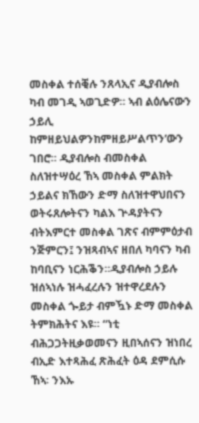መስቀል ተሰቒሉ ንጸላኢና ዲያብሎስ ካብ መገዲ ኣወጊድዎ። ኣብ ልዕሌናውን ኃይሊ ከምዘይህልዎንከምዘይሥልጥን’ውን ገበሮ። ዲያብሎስ ብመስቀል ስለዝተሣዕረ ኸኣ መስቀል ምልክት ኃይልና ክኸውን ድማ ስለዝተዋህበናን ወትሩጸሎትናን ካልእ ጕዳያትናን ብትእምርተ መስቀል ገጽና ብምምዕታብ ንጅምርን፤ ንዝጻብኣና ዘበለ ካባናን ካብ ከባቢናን ነርሕቕን።ዲያብሎስ ኃይሉ ዝሰኣነሉ ዝሓፈረሉን ዝተዋረደሉን መስቀል ጐይታ ብምዃኑ ድማ መስቀል ትምክሕትና እዩ። “ነቲ ብሕጋጋትዚቃወመናን ዚበኣሰናን ዝነበረ ብኢድ እተጻሕፈ ጽሕፈት ዕዳ ደምሲሱ ኸኣ፡ ንእኡ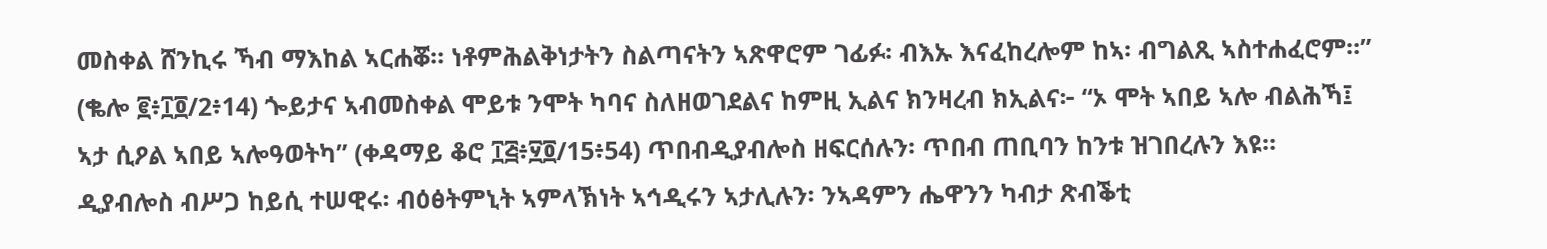መስቀል ሸንኪሩ ኻብ ማእከል ኣርሐቖ። ነቶምሕልቅነታትን ስልጣናትን ኣጽዋሮም ገፊፉ፡ ብእኡ እናፈከረሎም ከኣ፡ ብግልጺ ኣስተሐፈሮም።” (ቈሎ ፪፥፲፬/2፥14) ጐይታና ኣብመስቀል ሞይቱ ንሞት ካባና ስለዘወገደልና ከምዚ ኢልና ክንዛረብ ክኢልና፦ “ኦ ሞት ኣበይ ኣሎ ብልሕኻ፤ ኣታ ሲዖል ኣበይ ኣሎዓወትካ” (ቀዳማይ ቆሮ ፲፭፥፶፬/15፥54) ጥበብዲያብሎስ ዘፍርሰሉን፡ ጥበብ ጠቢባን ከንቱ ዝገበረሉን እዩ። ዲያብሎስ ብሥጋ ከይሲ ተሠዊሩ፡ ብዕፅትምኒት ኣምላኽነት ኣኅዲሩን ኣታሊሉን፡ ንኣዳምን ሔዋንን ካብታ ጽብቕቲ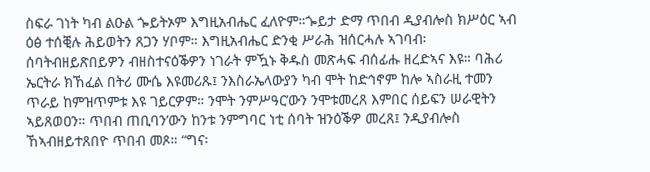ስፍራ ገነት ካብ ልዑል ጐይትኦም እግዚአብሔር ፈለዮም።ጐይታ ድማ ጥበብ ዲያብሎስ ክሥዕር ኣብ ዕፅ ተሰቒሉ ሕይወትን ጸጋን ሃቦም። እግዚአብሔር ድንቂ ሥራሕ ዝሰርሓሉ ኣገባብ፡ ሰባትብዘይጽበይዎን ብዘስተናዕቕዎን ነገራት ምዃኑ ቅዱስ መጽሓፍ ብሰፊሑ ዘረድኣና እዩ። ባሕሪ ኤርትራ ክኸፈል በትሪ ሙሴ እዩመሪጹ፤ ንእስራኤላውያን ካብ ሞት ከድኅኖም ከሎ ኣስራዚ ተመን ጥራይ ከምዝጥምቱ እዩ ገይርዎም። ንሞት ንምሥዓር’ውን ንሞቱመረጸ እምበር ሰይፍን ሠራዊትን ኣይጸወዐን። ጥበብ ጠቢባን’ውን ከንቱ ንምግባር ነቲ ሰባት ዝንዕቕዎ መረጸ፤ ንዲያብሎስ ኸኣብዘይተጸበዮ ጥበብ መጾ። “ግና፡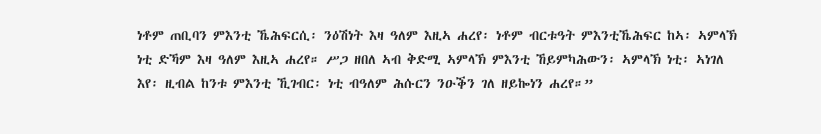ነቶም ጠቢባን ምእንቲ ኼሕፍርሲ፡ ንዕሽነት እዛ ዓለም እዚኣ ሐረየ፡ ነቶም ብርቱዓት ምእንቲኼሕፍር ከኣ፡ ኣምላኽ ነቲ ድኻም እዛ ዓለም እዚኣ ሐረየ። ሥጋ ዘበለ ኣብ ቅድሚ ኣምላኽ ምእንቲ ኸይምካሕውን፡ ኣምላኽ ነቲ፡ ኣነገለ እየ፡ ዚብል ከንቱ ምእንቲ ኺገብር፡ ነቲ ብዓለም ሕሱርን ንዑቕን ገለ ዘይኰነን ሐረየ።”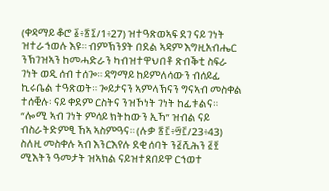(ቀዳማይ ቆሮ ፩፥፳፯/1፥27) ዝተዓጽወኣፍ ደገ ናይ ገነት ዝተራኅወሉ እዩ። ብምኽንያት በደል ኣዳም እግዚአብሔር ንኽገዝኣን ከመሓድራን ካብዝተዋህበቶ ጽብቕቲ ስፍራ ገነት ወዲ ሰብ ተሰጐ። ዳግማይ ከይምለሳውን ብሰይፊ ኪሩቤል ተዓጽወት። ጐይታናን ኣምላኽናን ግናኣብ መስቀል ተሰቒሉ፡ ናይ ቀደም ርስትና ንዝኾነት ገነት ከፊቱልና። “ሎሚ ኣብ ገነት ምሳይ ክትከውን ኢኻ” ዝብል ናይ ብስራትድምፂ ኸኣ ኣስምዓና። (ሉቃ ፳፫፥፵፫/23፥43) ስለዚ መስቀሉ ኣብ እንርእየሉ ደቂ ሰባት ን፭ሺሕን ፭፻ ሚእትን ዓመታት ዝኣክል ናይዝተጸበይዋ ርኅወተ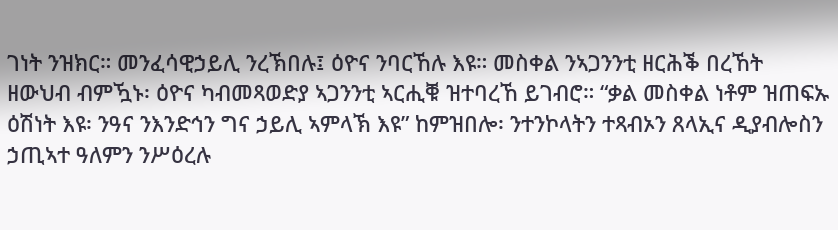ገነት ንዝክር። መንፈሳዊኃይሊ ንረኽበሉ፤ ዕዮና ንባርኸሉ እዩ። መስቀል ንኣጋንንቲ ዘርሕቕ በረኸት ዘውህብ ብምዃኑ፡ ዕዮና ካብመጻወድያ ኣጋንንቲ ኣርሒቑ ዝተባረኸ ይገብሮ። “ቃል መስቀል ነቶም ዝጠፍኡ ዕሽነት እዩ፡ ንዓና ንእንድኅን ግና ኃይሊ ኣምላኽ እዩ” ከምዝበሎ፡ ንተንኮላትን ተጻብኦን ጸላኢና ዲያብሎስን ኃጢኣተ ዓለምን ንሥዕረሉ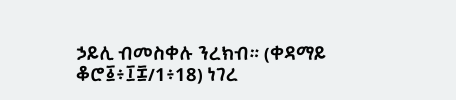ኃይሊ ብመስቀሉ ንረክብ። (ቀዳማይ ቆሮ፩፥፲፰/1፥18) ነገረ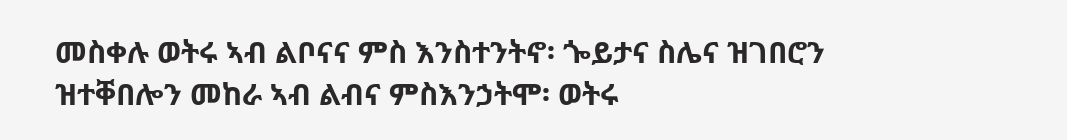መስቀሉ ወትሩ ኣብ ልቦናና ምስ እንስተንትኖ፡ ጐይታና ስሌና ዝገበሮን ዝተቐበሎን መከራ ኣብ ልብና ምስእንኃትሞ፡ ወትሩ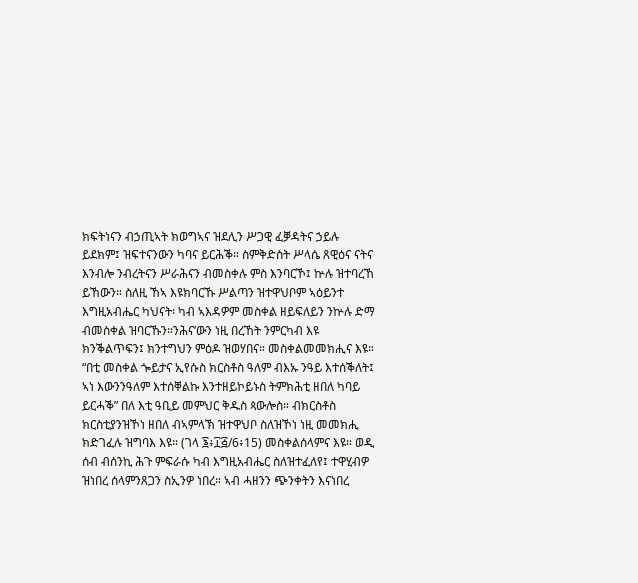ክፍትነናን ብኃጢኣት ክወግኣና ዝደሊን ሥጋዊ ፈቓዳትና ኃይሉ ይደክም፤ ዝፍተናንውን ካባና ይርሕቕ። ስምቅድስት ሥላሴ ጸዊዕና ናትና እንብሎ ንብረትናን ሥራሕናን ብመስቀሉ ምስ እንባርኾ፤ ኵሉ ዝተባረኸ ይኸውን። ስለዚ ኸኣ እዩክባርኹ ሥልጣን ዝተዋህቦም ኣዕይንተ እግዚአብሔር ካህናት፡ ካብ ኣእዳዎም መስቀል ዘይፍለይን ንኵሉ ድማ ብመስቀል ዝባርኹን።ንሕና’ውን ነዚ በረኸት ንምርካብ እዩ ክንቕልጥፍን፤ ክንተግህን ምዕዶ ዝወሃበና። መስቀልመመክሒና እዩ። “በቲ መስቀል ጐይታና ኢየሱስ ክርስቶስ ዓለም ብእኡ ንዓይ እተሰቕለት፤ ኣነ እውንንዓለም እተሰቐልኩ እንተዘይኮይኑስ ትምክሕቲ ዘበለ ካባይ ይርሓቕ” በለ እቲ ዓቢይ መምህር ቅዱስ ጳውሎስ። ብክርስቶስ ክርስቲያንዝኾነ ዘበለ ብኣምላኽ ዝተዋህቦ ስለዝኾነ ነዚ መመክሒ ክድገፈሉ ዝግባእ እዩ። (ገላ ፮፥፲፭/6፥15) መስቀልሰላምና እዩ። ወዲ ሰብ ብሰንኪ ሕጉ ምፍራሱ ካብ እግዚአብሔር ስለዝተፈለየ፤ ተዋሂብዎ ዝነበረ ሰላምንጸጋን ስኢንዎ ነበረ። ኣብ ሓዘንን ጭንቀትን እናነበረ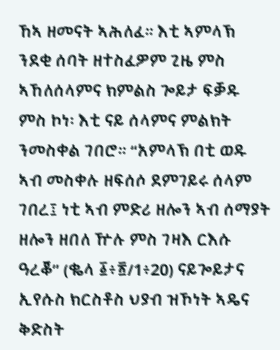ኸኣ ዘመናት ኣሕለፈ። እቲ ኣምላኽ ንደቂ ሰባት ዘተስፈዎም ጊዜ ምስ ኣኸለሰላምና ክምልስ ጐይታ ፍቓዱ ምስ ኮነ፡ እቲ ናይ ሰላምና ምልክት ንመስቀል ገበሮ። “አምላኽ በቲ ወዱ ኣብ መስቀሉ ዘፍሰሶ ደምገይሩ ሰላም ገበረ፤ ነቲ ኣብ ምድሪ ዘሎን ኣብ ሰማያት ዘሎን ዘበለ ዅሉ ምስ ገዛእ ርእሱ ዓረቖ” (ቈላ ፩፥፳/1፥20) ናይጐይታና ኢየሱስ ክርስቶስ ህያብ ዝኾነት ኣዴና ቅድስት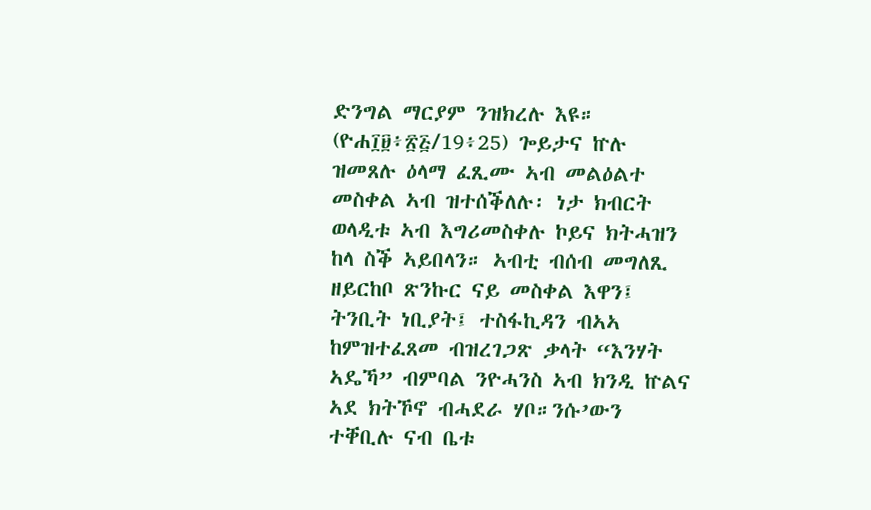ድንግል ማርያም ንዝክረሉ እዩ። (ዮሐ፲፱፥፳፭/19፥25) ጐይታና ኵሉ ዝመጸሉ ዕላማ ፈጺሙ ኣብ መልዕልተ መስቀል ኣብ ዝተሰቕለሉ፡ ነታ ክብርት ወላዲቱ ኣብ እግሪመስቀሉ ኮይና ክትሓዝን ከላ ስቕ ኣይበላን። ኣብቲ ብሰብ መግለጺ ዘይርከቦ ጽንኩር ናይ መስቀል እዋን፤ ትንቢት ነቢያት፤ ተስፋኪዳን ብኣኣ ከምዝተፈጸመ ብዝረገጋጽ ቃላት “እንሃት ኣዴኻ” ብምባል ንዮሓንስ ኣብ ክንዲ ኵልና ኣደ ክትኾኖ ብሓደራ ሃቦ።ንሱ’ውን ተቐቢሉ ናብ ቤቱ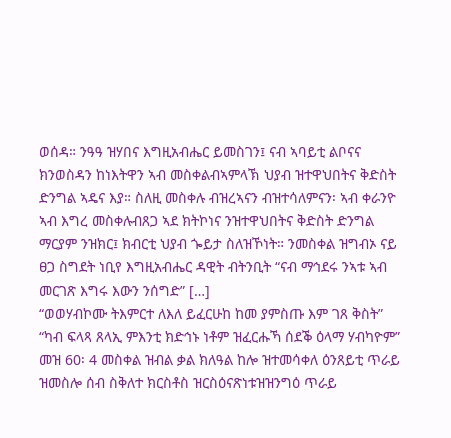ወሰዳ። ንዓዓ ዝሃበና እግዚአብሔር ይመስገን፤ ናብ ኣባይቲ ልቦናና ክንወስዳን ከነእትዋን ኣብ መስቀልብኣምላኽ ህያብ ዝተዋህበትና ቅድስት ድንግል ኣዴና እያ። ስለዚ መስቀሉ ብዝረኣናን ብዝተሳለምናን፡ ኣብ ቀራንዮ ኣብ እግረ መስቀሉብጸጋ ኣደ ክትኮነና ንዝተዋህበትና ቅድስት ድንግል ማርያም ንዝክር፤ ክብርቲ ህያብ ጐይታ ስለዝኾነት። ንመስቀል ዝግብኦ ናይ ፀጋ ስግደት ነቢየ እግዚአብሔር ዳዊት ብትንቢት “ናብ ማኅደሩ ንኣቱ ኣብ መርገጽ እግሩ እውን ንሰግድ” […]
“ወወሃብኮሙ ትእምርተ ለእለ ይፈርሁከ ከመ ያምስጡ እም ገጸ ቅስት” “ካብ ፍላጻ ጸላኢ ምእንቲ ክድኅኑ ነቶም ዝፈርሑኻ ሰደቕ ዕላማ ሃብካዮም” መዝ 60፡ 4 መስቀል ዝብል ቃል ክለዓል ከሎ ዝተመሳቀለ ዕንጸይቲ ጥራይ ዝመስሎ ሰብ ስቅለተ ክርስቶስ ዝርስዕናጽነቱዝዝንግዕ ጥራይ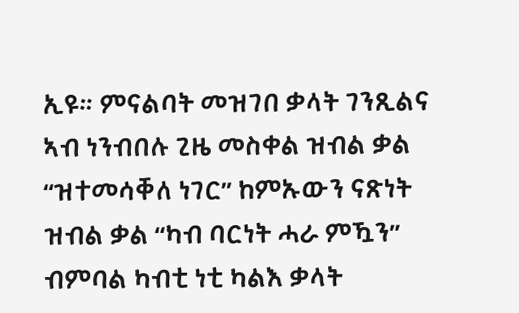ኢዩ። ምናልባት መዝገበ ቃላት ገንጺልና ኣብ ነንብበሉ ጊዜ መስቀል ዝብል ቃል “ዝተመሳቐለ ነገር” ከምኡውን ናጽነት ዝብል ቃል “ካብ ባርነት ሓራ ምዃን” ብምባል ካብቲ ነቲ ካልእ ቃላት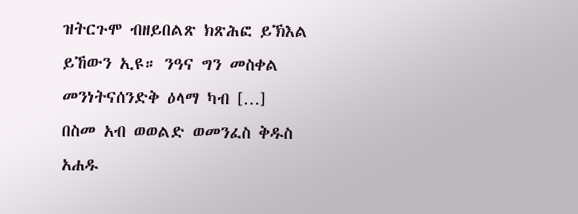ዝትርጉሞ ብዘይበልጽ ክጽሕፎ ይኽእል ይኸውን ኢዩ። ንዓና ግን መስቀል መንነትናሰንድቅ ዕላማ ካብ […]
በስመ አብ ወወልድ ወመንፈስ ቅዱስ አሐዱ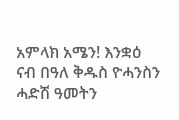አምላክ አሜን! እንቋዕ ናብ በዓለ ቅዱስ ዮሓንስን ሓድሽ ዓመትን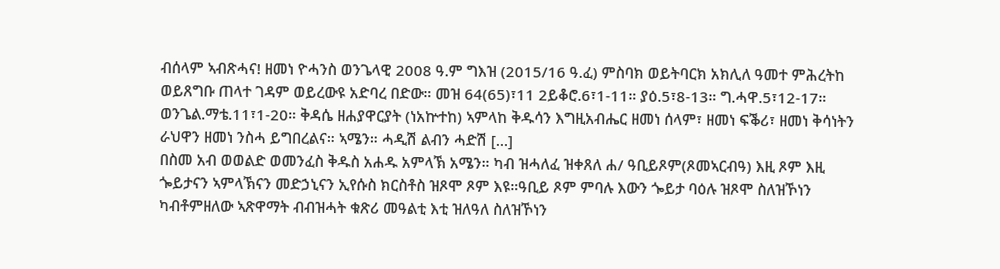ብሰላም ኣብጽሓና! ዘመነ ዮሓንስ ወንጌላዊ 2008 ዓ.ም ግእዝ (2015/16 ዓ.ፈ) ምስባክ ወይትባርክ አክሊለ ዓመተ ምሕረትከ ወይጸግቡ ጠላተ ገዳም ወይረውዩ አድባረ በድው። መዝ 64(65)፣11 2ይቆሮ.6፣1-11። ያዕ.5፣8-13። ግ.ሓዋ.5፣12-17። ወንጌል.ማቴ.11፣1-20። ቅዳሴ ዘሐያዋርያት (ነአኵተከ) ኣምላከ ቅዱሳን እግዚአብሔር ዘመነ ሰላም፣ ዘመነ ፍቕሪ፣ ዘመነ ቅሳነትን ራህዋን ዘመነ ንስሓ ይግበረልና። ኣሜን። ሓዲሽ ልብን ሓድሽ […]
በስመ አብ ወወልድ ወመንፈስ ቅዱስ አሐዱ አምላኽ አሜን። ካብ ዝሓለፈ ዝቀጸለ ሐ/ ዓቢይጾም(ጾመኣርብዓ) እዚ ጾም እዚ ጐይታናን ኣምላኽናን መድኃኒናን ኢየሱስ ክርስቶስ ዝጾሞ ጾም እዩ።ዓቢይ ጾም ምባሉ እውን ጐይታ ባዕሉ ዝጾሞ ስለዝኾነን ካብቶምዘለው ኣጽዋማት ብብዝሓት ቁጽሪ መዓልቲ እቲ ዝለዓለ ስለዝኾነን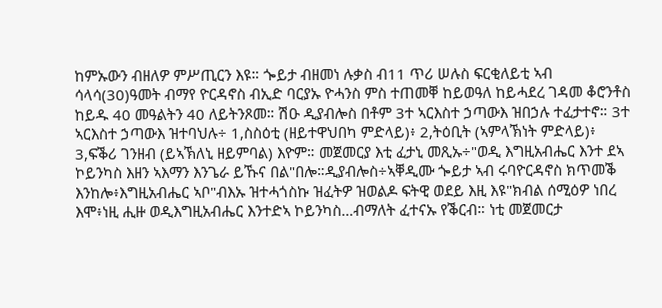ከምኡውን ብዘለዎ ምሥጢርን እዩ። ጐይታ ብዘመነ ሉቃስ ብ11 ጥሪ ሠሉስ ፍርቂለይቲ ኣብ ሳላሳ(30)ዓመት ብማየ ዮርዳኖስ ብኢድ ባርያኡ ዮሓንስ ምስ ተጠመቐ ከይወዓለ ከይሓደረ ገዳመ ቆሮንቶስ ከይዱ 40 መዓልትን 40 ለይትንጾመ። ሽዑ ዲያብሎስ በቶም 3ተ ኣርእስተ ኃጣውእ ዝበኃሉ ተፈታተኖ። 3ተ ኣርእስተ ኃጣውእ ዝተባህሉ÷ 1,ስስዕቲ (ዘይተዋህበካ ምድላይ)፥ 2,ትዕቢት (ኣምላኽነት ምድላይ)፥ 3,ፍቕሪ ገንዘብ (ይኣኽለኒ ዘይምባል) እዮም። መጀመርያ እቲ ፈታኒ መጺኡ÷"ወዲ እግዚአብሔር እንተ ደኣ ኮይንካስ እዘን ኣእማን እንጌራ ይኹና በል"በሎ።ዲያብሎስ÷ኣቐዲሙ ጐይታ ኣብ ሩባዮርዳኖስ ክጥመቕ እንከሎ፥እግዚአብሔር ኣቦ"ብእኡ ዝተሓጎስኩ ዝፈትዎ ዝወልዶ ፍትዊ ወደይ እዚ እዩ"ክብል ሰሚዕዎ ነበረ እሞ፥ነዚ ሒዙ ወዲእግዚአብሔር እንተድኣ ኮይንካስ…ብማለት ፈተናኡ የቕርብ። ነቲ መጀመርታ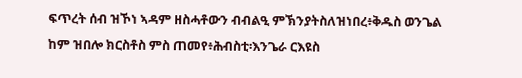ፍጥረት ሰብ ዝኾነ ኣዳም ዘስሓቶውን ብብልዒ ምኽንያትስለዝነበረ፥ቅዱስ ወንጌል ከም ዝበሎ ክርስቶስ ምስ ጠመየ፥ሕብስቲ፡እንጌራ ርእዩስ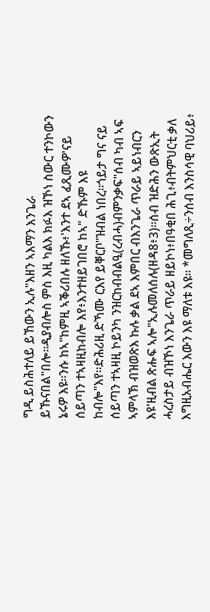ግዲ ይስሕተለይ ይኸውን ኢሉ"እዘን ኣእማን እንጌራ ይኹናበል"በሎ።ዲያብሎስ ምስ እዚ ካልእ ክፉእ ዝኾነ ስውር ተንኮውን ኔሩዎ እዩ።ንሱ ከኣ"ከምዚ ኣቕሪበሉ ዘለኹ፥'እንተ ደኣ ፈጺሙዎ'ናይ ሰይጣን ተኣዛዚከብሎ እየ፥እንተዘይገበሮ ከኣ" ድኹም እዩ ከብሎ"እየ።ድሕሪዚ ድኻሙ ርእየ ይቐርቦ"ዝብል ነበረ።ጎይታ ግና ናይ ሰይጣን ተኣዛዚ ኮይንካ ንዝርከብብልዒ(ረብሓ)ብምንቃፍ"ሰብ ካብ ኣፍ ኣምላኽ ብዝወጽእ ኩሉ ቃል ደኣ እምበር ብእንጌራ ጥራይ ኣይነብርን እዩ'ዚብል ጽሑፍ ኣሎ"ኢሉመለሰሉ(ዘዳ8፥3)።ሰብ ዝድሕን ውጽኢት ሓረስታይ ብዝኾነ እንጌራ ጥራይ ዘይኮነ፥በዓቂበ ሕጊ፥ብትምህርቲ ቃለ እግዚአብሔር እውን እዩ ማለቱ እዩ። *መግለጺ÷ንሰብ እንስሳዊ ባህሪይ፥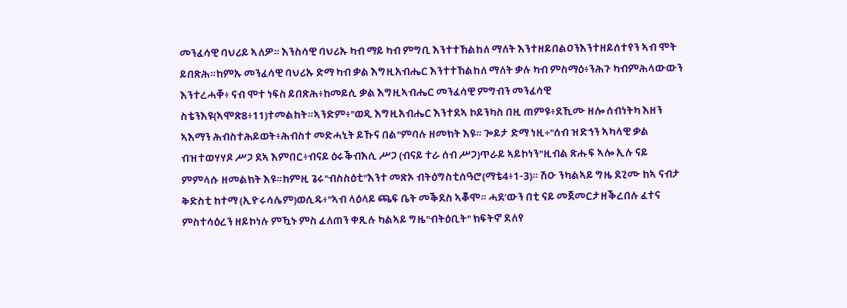መንፈሳዊ ባህሪይ ኣለዎ። እንስሳዊ ባህሪኡ ካብ ማይ ካብ ምግቢ እንተተኸልከለ ማለት እንተዘይበልዐንእንተዘይሰተየን ኣብ ሞት ይበጽሕ።ከምኡ መንፈሳዊ ባህሪኡ ድማ ካብ ቃል እግዚአብሔር እንተተኸልከለ ማለት ቃሉ ካብ ምስማዕ፥ንሕጉ ካብምሕላውውን እንተረሓቐ፥ ናብ ሞተ ነፍስ ይበጽሕ፥ከመይሲ ቃል እግዚኣብሔር መንፈሳዊ ምግብን መንፈሳዊ ስቴንእዩ(ኣሞጽ8፥11)ተመልከት።ኣንድም፥"ወዲ እግዚአብሔር እንተደኣ ኮይንካስ በዚ ጠምዩ፥ደኺሙ ዘሎ ሰብነትካ እዘን ኣእማን ሕብስተሕይወት፥ሕብስተ መድሓኒት ይኹና በል"ምባሉ ዘመክት እዩ። ጐይታ ድማ ነዚ÷"ሰብ ዝድኅን ኣካላዊ ቃል ብዝተወሃሃዶ ሥጋ ደኣ እምበር፥ብናይ ዕሩቕብእሲ ሥጋ (ብናይ ተራ ሰብ ሥጋ)ጥራይ ኣይኮነን"ዚብል ጽሑፍ ኣሎ ኢሉ ናይ ምምላሱ ዘመልክት እዩ።ከምዚ ጌሩ"ብስስዕቲ"እንተ መጽኦ ብትዕግስቲሰዓሮ(ማቴ4፥1-3)። ሽዑ ንካልኣይ ግዜ ደጊሙ ከኣ ናብታ ቅድስቲ ከተማ (ኢዮሩሳሌም)ወሲዱ፥"ኣብ ላዕላይ ጫፍ ቤት መቕደስ ኣቖሞ። ሓደ’ውን በቲ ናይ መጀመርታዘቕረበሉ ፈተና ምስተሳዕረን ዘይኮነሉ ምዃኑ ምስ ፈለጠን ቀጺሉ ካልኣይ ግዜ"ብትዕቢት" ክፍትኖ ደለየ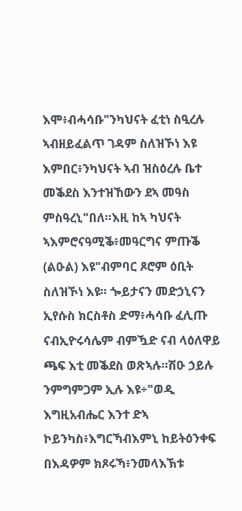እሞ፥ብሓሳቡ"ንካህናት ፈቲነ ስዒረሉ ኣብዘይፈልጥ ገዳም ስለዝኾነ እዩ እምበር፥ንካህናት ኣብ ዝስዕረሉ ቤተ መቕደስ እንተዝኸውን ደኣ መዓስ ምስዓረኒ"በለ።እዚ ከኣ ካህናት ኣእምሮናዓሚቕ፥መዓርግና ምጡቕ (ልዑል) እዩ"ብምባር ጾሮም ዕቢት ስለዝኾነ እዩ። ጐይታናን መድኃኒናን ኢየሱስ ክርስቶስ ድማ፥ሓሳቡ ፈሊጡ ናብኢዮሩሳሌም ብምዃድ ናብ ላዕለዋይ ጫፍ እቲ መቕደስ ወጽኣሉ።ሽዑ ኃይሉ ንምግምጋም ኢሉ እዩ÷"ወዲ እግዚአብሔር እንተ ድኣ ኮይንካስ፥እግርኻብእምኒ ከይትዕንቀፍ በእዳዎም ክጾሩኻ፥ንመላእኽቱ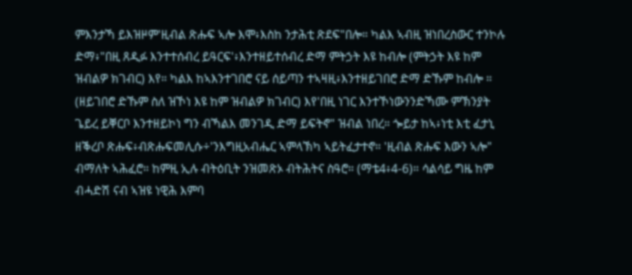ምእንታኻ ይእዝዞም'ዚብል ጽሑፍ ኣሎ እሞ፥እስከ ንታሕቲ ጽደፍ"በሎ። ካልእ ኣብዚ ዝነበረስውር ተንኮሉ ድማ፥"በዚ ጸዲፉ እንተተሰብረ ይዓርፍ'፥እንተዘይተሰብረ ድማ ምትኃት እዩ ከብሎ (ምትኃት እዩ ከም ዝብልዎ ክገብር) እየ። ካልእ ከኣእንተገበሮ ናይ ሰይጣን ተኣዛዚ፥እንተዘይገበሮ ድማ ድኹም ከብሎ ። (ዘይገበሮ ድኹም ስለ ዝኾነ እዩ ከም ዝብልዎ ክገብር) እየ'በዚ ነገር እንተኾነውንንድኻሙ ምኽንያት ጌይረ ይቐርቦ እንተዘይኮነ ግን ብኻልእ መንገዲ ድማ ይፍትኖ" ዝብል ነበረ። ጐይታ ከኣ፥ነቲ እቲ ፈታኒ ዘቕረቦ ጽሑፍ፥ብጽሑፍመሊሱ÷'ንእግዚአብሔር ኣምላኽካ ኣይትፈታተኖ። 'ዚብል ጽሑፍ እውን ኣሎ" ብማለት ኣሕፈሮ። ከምዚ ኢሉ ብትዕቢት ንዝመጽኦ ብትሕትና ስዓሮ። (ማቴ4፥4-6)። ሳልሳይ ግዜ ከም ብሓድሽ ናብ ኣዝዩ ነዊሕ እምባ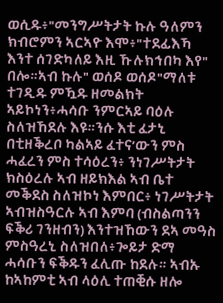ወሲዱ፥"መንግሥትታት ኩሉ ዓለምን ክብሮምን ኣርኣዮ እሞ፥"ተደፊእኻ እንተ ሰገድካለይ እዚ ኹሉክኅበካ እየ" በሎ።ኣብ ኩሉ" ወሰዶ ወሰዶ"ማለቱ ተገዲዱ ምዃዱ ዘመልክት ኣይኮነን፥ሓሳቡ ንምርኣይ ባዕሉ ስለዝኸደሉ እዩ።ንሱ እቲ ፈታኒ በቲዘቕረቦ ካልኣይ ፈተና’ውን ምስ ሓፈረን ምስ ተሳዕረን፥ ንነገሥትታት ክስዕረሉ ኣብ ዘይክእል ኣብ ቤተ መቕደስ ስለዝኮነ እምበር፥ ነገሥትታት ኣብዝስዓርሉ ኣብ እምባ (ብስልጣንን ፍቕሪ ገንዘብን) እንተዝኸውን ደኣ መዓስ ምስዓረኒ ስለዝበለ፥ጐይታ ድማ ሓሳቡን ፍቕዱን ፈሊጡ ከደሉ። ኣብኡ ከኣከምቲ ኣብ ላዕሊ ተጠቒሱ ዘሎ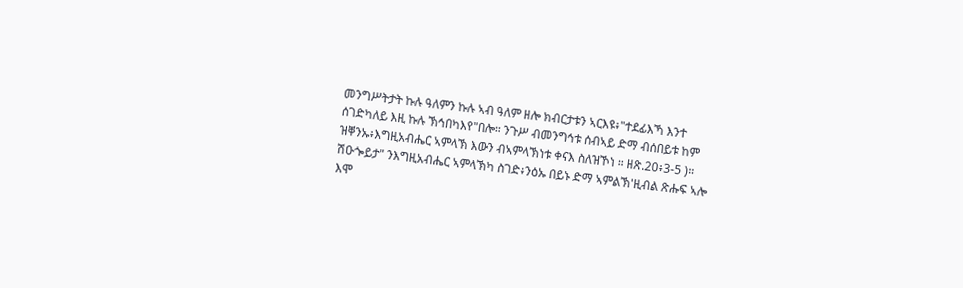መንግሥትታት ኩሉ ዓለምን ኩሉ ኣብ ዓለም ዘሎ ክብርታቱን ኣርእዩ፥"ተደፊእኻ እንተ ሰገድካለይ እዚ ኩሉ ኽኅበካእየ"በሎ። ንጉሥ ብመንግኅቱ ሰብኣይ ድማ ብሰበይቱ ከም ዝቐንኡ፥እግዚአብሔር ኣምላኽ እውን ብኣምላኽነቱ ቀናእ ስለዝኾነ ። ዘጽ.20፥3-5 )። ሽዑጐይታ" ንእግዚአብሔር ኣምላኽካ ስገድ፥ንዕኡ በይኑ ድማ ኣምልኽ'ዚብል ጽሑፍ ኣሎ እሞ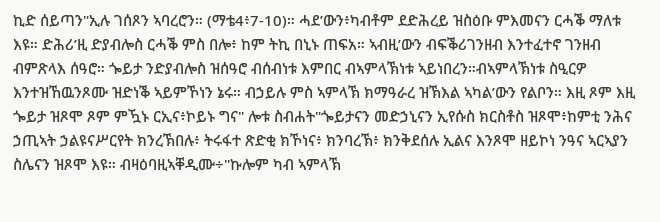ኪድ ሰይጣን"ኢሉ ገሰጾን ኣባረሮን። (ማቴ4፥7-10)። ሓደ’ውን፥ካብቶም ደድሕረይ ዝስዕቡ ምእመናን ርሓቕ ማለቱ እዩ። ድሕሪ’ዚ ድያብሎስ ርሓቕ ምስ በሎ፥ ከም ትኪ በኒኑ ጠፍአ። ኣብዚ’ውን ብፍቕሪገንዘብ እንተፈተኖ ገንዘብ ብምጽላእ ሰዓሮ። ጐይታ ንድያብሎስ ዝሰዓሮ ብሰብነቱ እምበር ብኣምላኽነቱ ኣይነበረን።ብኣምላኽነቱ ስዒርዎ እንተዝኸዉንጾሙ ዝድነቕ ኣይምኾነን ኔሩ። ብኃይሉ ምስ ኣምላኽ ክማዓራረ ዝኽእል ኣካል’ውን የልቦን። እዚ ጾም እዚ ጐይታ ዝጾሞ ጾም ምዃኑ ርኢና፥ኮይኑ ግና" ሎቱ ስብሐት"ጐይታናን መድኃኒናን ኢየሱስ ክርስቶስ ዝጾሞ፥ከምቲ ንሕና ኃጢኣት ኃልዩናሥርየት ክንረኽበሉ፥ ትሩፋተ ጽድቂ ክኾነና፥ ክንባረኽ፥ ክንቅደሰሉ ኢልና እንጾሞ ዘይኮነ ንዓና ኣርኣያን ስሌናን ዝጾሞ እዩ። ብዛዕባዚኣቐዲሙ÷"ኩሎም ካብ ኣምላኽ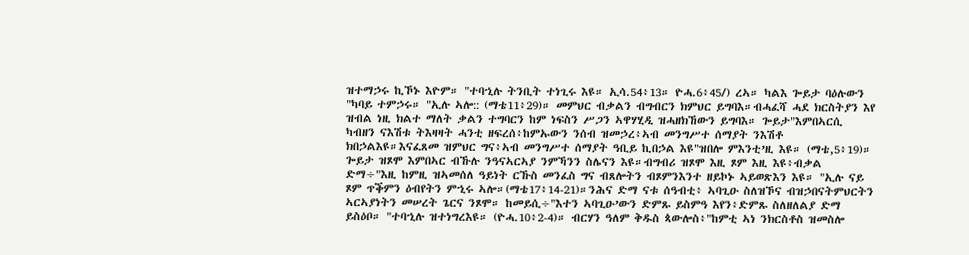ዝተማኃሩ ኪኾኑ እዮም። "ተባኂሉ ትንቢት ተነጊሩ እዩ። ኢሳ.54፥13። ዮሓ.6፥45/) ረኣ። ካልእ ጐይታ ባዕሉውን "ካባይ ተምኃሩ። "ኢሉ ኣሎ:: (ማቴ11፥29)። መምህር ብቃልን ብግብርን ክምህር ይግባእ።ብሓፈሻ ሓደ ክርስትያን እየ ዝብል ነዚ ክልተ ማለት ቃልን ተግባርን ከም ነፍስን ሥጋን ኣዋሃሂዲ ዝሓዘክኸውን ይግባእ። ጐይታ"እምበኣርሲ ካብዘን ናእሽቱ ትእዛዛት ሓንቲ ዘፍረሰ፥ከምኡውን ንሰብ ዝመኃረ፥ኣብ መንግሥተ ሰማያት ንእሽቶ ክበኃልእዩ።እናፈጸመ ዝምህር ግና፥ኣብ መንግሥተ ሰማያት ዓቢይ ኪበኃል እዩ"ዝበሎ ምእንቲ’ዚ እዩ። (ማቴ,5፥19)። ጐይታ ዝጾሞ እምበኣር ብኹሉ ንዓናኣርኣያ ንምኻንን ስሌናን እዩ።ብግብሪ ዝጾሞ እዚ ጾም እዚ እዩ፥ብቃል ድማ÷"እዚ ከምዚ ዝኣመሰለ ዓይነት ርኹስ መንፈስ ግና ብጸሎትን ብጾምንእንተ ዘይኮኑ ኣይወጽእን እዩ። "ኢሉ ናይ ጾም ጥቕምን ዕብየትን ምኂሩ ኣሎ።(ማቴ17፥14-21)።ንሕና ድማ ናቱ ሰዓብቲ፥ ኣባጊዑ ስለዝኾና ብዝኃበናትምህርትን ኣርኣያነትን መሠረት ጌርና ንጾሞ። ከመይሲ÷"እተን ኣባጊዑ’ውን ድምጹ ይስምዓ እየን፥ድምጹ ስለዘለልያ ድማ ይስዕቦ። "ተባኂሉ ዝተነግረእዩ። (ዮሓ.10፥2-4)። ብርሃን ዓለም ቅዱስ ጳውሎስ፥"ከምቲ ኣነ ንክርስቶስ ዝመስሎ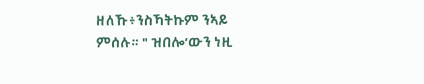ዘለኹ፥ንስኻትኩም ንኣይ ምሰሉ። " ዝበሎ’ውን ነዚ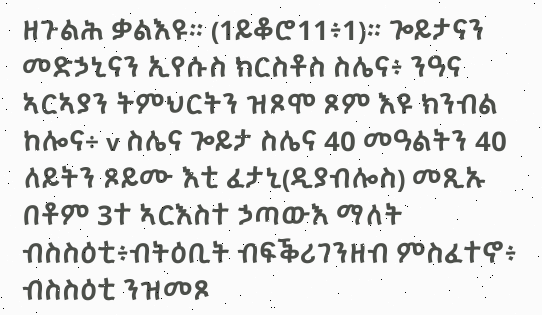ዘጉልሕ ቃልእዩ። (1ይቆሮ11፥1)። ጐይታናን መድኃኒናን ኢየሱስ ክርስቶስ ስሌና፥ ንዓና ኣርኣያን ትምህርትን ዝጾሞ ጾም እዩ ክንብል ከሎና÷ v ስሌና ጐይታ ስሌና 40 መዓልትን 40 ለይትን ጾይሙ እቲ ፈታኒ(ዲያብሎስ) መጺኡ በቶም 3ተ ኣርእስተ ኃጣውእ ማለት ብስስዕቲ፥ብትዕቢት ብፍቕሪገንዘብ ምስፈተኖ፥ ብስስዕቲ ንዝመጾ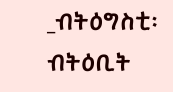_ብትዕግስቲ፡ ብትዕቢት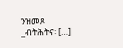ንዝመጾ _ብትሕትና፡ […]